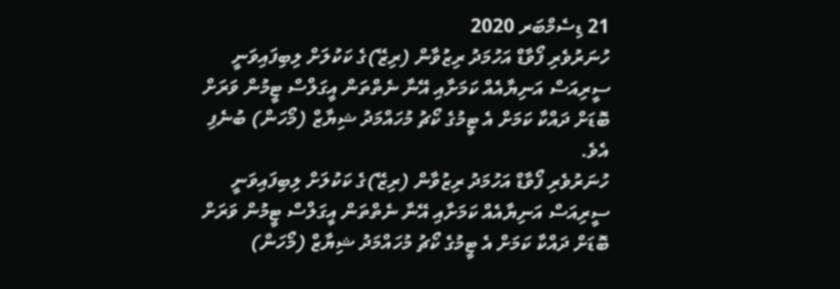21 ޑިސެމްބަރ 2020
ހުނަރުވެރި ފޯވާޑް އަހުމަދު ރިޒުވާން (ރިޒޭ)ގެ ކަކުލަށް ލިބިފައިވަނީ ސީރިއަސް އަނިޔާއެއް ކަމަށާއި އޭނާ ނެތްތަން އީގަލްސް ޓީމުން ވަރަށް ބޮޑަށް ދައްކާ ކަމަށް އެ ޓީމުގެ ކޯޗު މުހައްމަދު ޝިޔާޒް (މޯހަން) ބުނެފި އެވެ.
ހުނަރުވެރި ފޯވާޑް އަހުމަދު ރިޒުވާން (ރިޒޭ)ގެ ކަކުލަށް ލިބިފައިވަނީ ސީރިއަސް އަނިޔާއެއް ކަމަށާއި އޭނާ ނެތްތަން އީގަލްސް ޓީމުން ވަރަށް ބޮޑަށް ދައްކާ ކަމަށް އެ ޓީމުގެ ކޯޗު މުހައްމަދު ޝިޔާޒް (މޯހަން)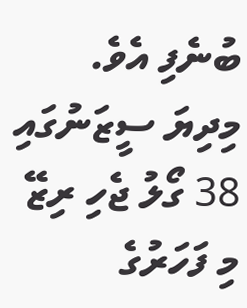ބުނެފި އެވެ.
މިދިޔަ ސީޒަނުގައި 38 ގޯލު ޖެހި ރިޒޭ މި ފަހަރުގެ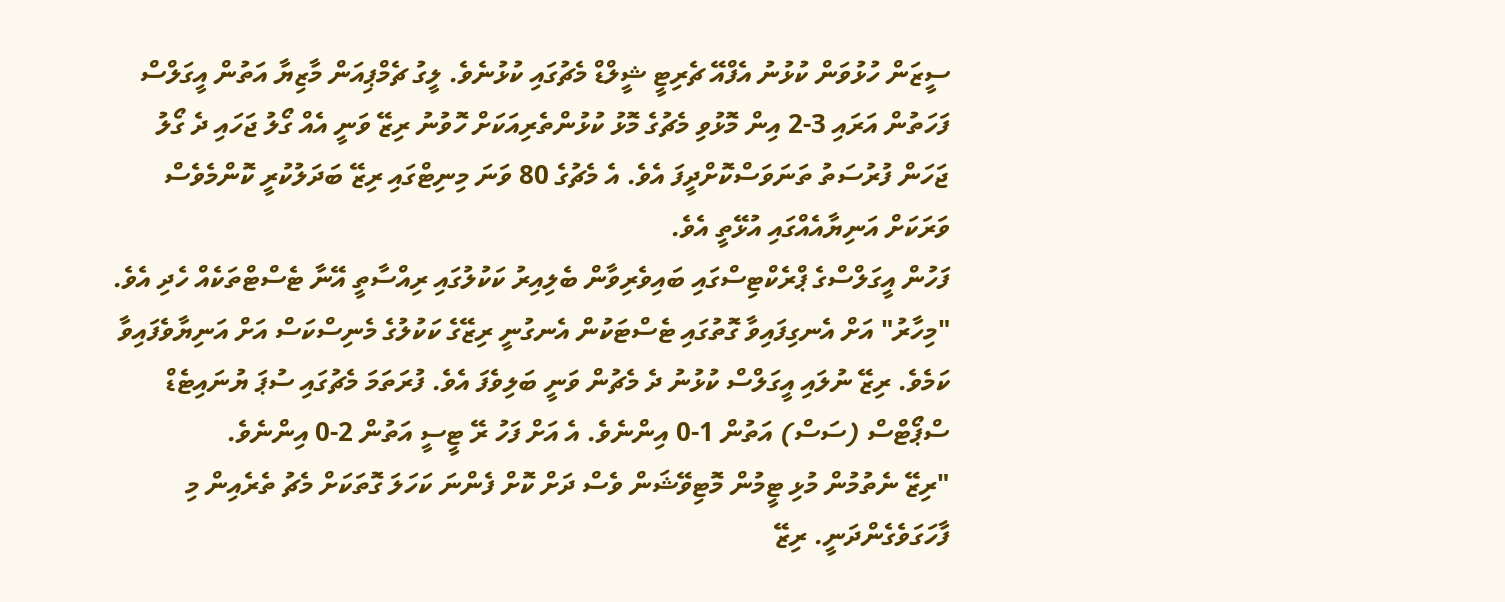ސީޒަން ހުޅުވަން ކުޅުނު އެފްއޭ ޗެރިޓީ ޝީލްޑް މެޗުގައި ކުޅުނެވެ. ލީގު ޗެމްޕިއަން މާޒިޔާ އަތުން އީގަލްސް ފަހަތުން އަރައި 3-2 އިން މޮޅުވި މެޗުގެ މޮޅު ކުޅުންތެރިއަކަށް ހޮވުނު ރިޒޭ ވަނީ އެއް ގޯލު ޖަހައި ދެ ގޯލު ޖަހަން ފުރުސަތު ތަނަވަސްކޮށްދީފަ އެވެ. އެ މެޗުގެ 80 ވަނަ މިނިޓްގައި ރިޒޭ ބަދަލުކުރީ ކޮންމެވެސް ވަރަކަށް އަނިޔާއެއްގައި އުޅޭތީ އެވެ.
ފަހުން އީގަލްސްގެ ޕްރެކްޓިސްގައި ބައިވެރިވާން ބެލިއިރު ކަކުލުގައި ރިއްސާތީ އޭނާ ޓެސްޓްތަކެއް ހެދި އެވެ. "މިހާރު" އަށް އެނގިފައިވާ ގޮތުގައި ޓެސްޓަކުން އެނގުނީ ރިޒޭގެ ކަކުލުގެ މެނިސްކަސް އަށް އަނިޔާވެފައިވާ ކަމެވެ. ރިޒޭ ނުލައި އީގަލްސް ކުޅުނު ދެ މެޗުން ވަނީ ބަލިވެފަ އެވެ. ފުރަތަމަ މެޗުގައި ސުޕަ ޔުނައިޓެޑް ސްޕޯޓްސް (ސަސް) އަތުން 1-0 އިންނެވެ. އެ އަށް ފަހު ރޭ ޓީސީ އަތުން 2-0 އިންނެވެ.
"ރިޒޭ ނެތުމުން މުޅި ޓީމުން މޮޓިވޭޝަން ވެސް ދަށް ކޮށް ފެންނަ ކަހަލަ ގޮތަކަށް މެޗު ތެރެއިން މި ފާހަގަވެގެންދަނީ. ރިޒޭ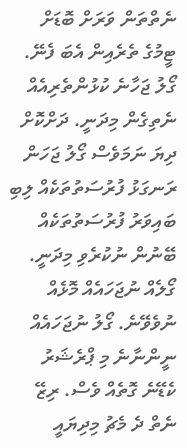ނެތްތަން ވަރަށް ބޮޑަށް ޓީމުގެ ތެރެއިން އެބަ ފެނޭ. ގޯލު ޖަހާނެ ކުޅުންތެރިއެއް ނެތިގެން މިދަނީ. ދަށްކޮށް ދިޔަ ނަމަވެސް ގޯލު ޖަހަން ރަނގަޅު ފުރުސަތުތަކެއް ލިބި ބައިވަރު ފުރުސަތުތަކެއް ބޭނުން ނުކުރެވި މިދަނީ. ގޯލެއް ނުޖަހައެއް މޮޅެއް ނުވެވޭނެ. ގޯލު ނުޖަހައެއް ނީންނާނެ މި ޕްރެޝަރު ކެޑޭނެ ގޮތެއް ވެސް. ރިޒޭ ނެތް ދެ މެޗު މިދިޔައީ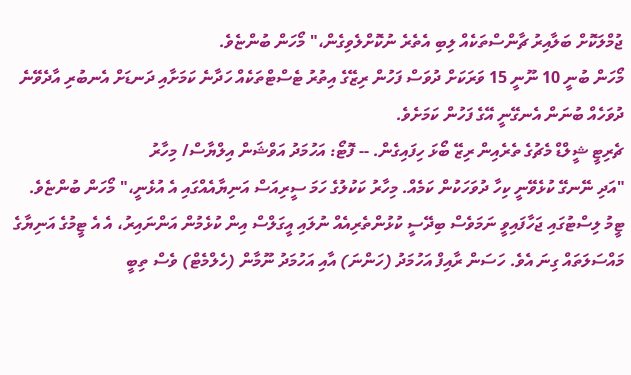ޖުމްލަކޮށް ބަލާއިރު ޗާންސްތަކެއް ލިބި އެތެރެ ނުކޮށްލެވިގެން،" މޯހަން ބުންޏެވެ.
މޯހަން ބުނީ 10 ނޫނީ 15 ވަރަކަށް ދުވަސް ފަހުން ރިޒޭގެ އިތުރު ޓެސްޓްތަކެއް ހަދާނެ ކަމަށާއި ދަނޑަށް އެނބުރި އާދެވޭނެ ދުވަހެއް ބުނަން އެނގޭނީ އޭގެ ފަހުން ކަމަށެވެ.
ޗެރިޓީ ޝީލްޑް މެޗުގެ ތެރެއިން ރިޒޭ ބޯޅަ ހިފައިގެން. -- ފޮޓޯ: އަހުމަދު އަވްޝަން އިލްޔާސް/ މިހާރު
"އަދި ނޭނގޭ ކުޅެވޭނީ ކިހާ ދުވަހަކުން ކަމެއް. މިހާރު ކަކުލުގެ ހަމަ ސީރިއަސް އަނިޔާއެއްގައި އެ އުޅެނީ،" މޯހަން ބުންޏެވެ.
ޓީމު ލިސްޓުގައި ޖަހާފައިވީ ނަމަވެސް ބިދޭސީ ކުޅުންތެރިއެއް ނުލައި އީގަލްސް އިން ކުޅެމުން އަންނައިރު، އެ އެ ޓީމުގެ އަނިޔާގެ މައްސަލަތައް ގިނަ އެވެ. ހަސަން ރާއިފް އަހުމަދު (ހަންނަ) އާއި އަހުމަދު ނޫމާން (ހެލްމެޓް) ވެސް ތިބީ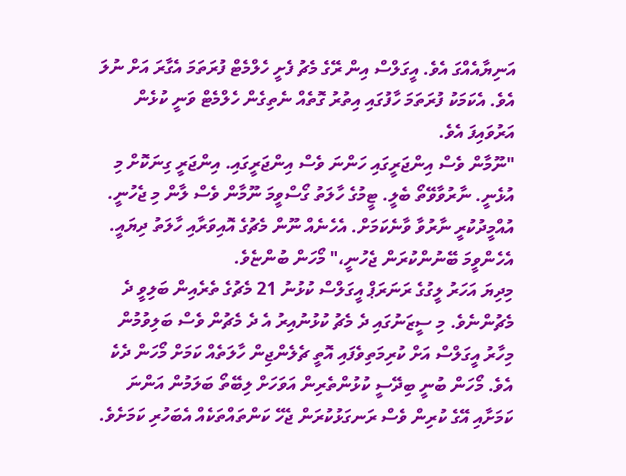އަނިޔާއެއްގަ އެވެ. އީގަލްސް އިން ރޭގެ މެޗު ފެށީ ހެލްމެޓް ފުރަތަމަ އެގާރަ އަށް ނުލަ އެވެ. އެކަމަކު ފުރަތަމަ ހާފުގައި އިތުރު ގޮތެއް ނެތިގެން ހެލްމެޓް ވަނީ ކުޅެން އަރުވައިފަ އެވެ.
"ނޫމާން ވެސް އިންޖަރީގައި ހަންނަ ވެސް އިންޖަރީގައި. އިންޖަރީ ގިނަކޮށް މި އުޅެނީ. ނާރުވާވޭތޯ ބެލީ. ޓީމުގެ ހާލަތު ގޯސްވީމަ ނޫމާން ވެސް ލާން މި ޖެހުނީ. އުއްމީދުކުރީ ނާރުވާ ވާނެކަމަށް. އެހެނެއް ނޫން މެޗުގެ އޮއިވަރާއި ހާލަތު ދިޔައީ. އެހެންވީމަ ބޭނުންކުރަން ޖެހުނީ،" މޯހަން ބުންޏެވެ.
މިދިޔަ އަހަރު ލީގުގެ ރަނަރަޕް އީގަލްސް ކުޅުނު 21 މެޗުގެ ތެރެއިން ބަލިވީ ދެ މެޗުންނެވެ. މި ސީޒަނުގައި ދެ މެޗު ކުޅުނުއިރު އެ ދެ މެޗުން ވެސް ބަލިވުމުން މިހާރު އީގަލްސް އަށް ކުރިމަތިވެފައި އޮތީ ޗެލެންޖިން ހާލަތެއް ކަމަށް މޯހަން ދެކެ އެވެ. މޯހަން ބުނީ ބިދޭސީ ކުޅުންތެރިން އަވަހަށް ލިބޭތޯ ބަލަމުން އަންނަ ކަމަށާއި އޭގެ ކުރިން ވެސް ރަނގަޅުކުރަން ޖެހޭ ކަންތައްތަކެއް އެބަހުރި ކަމަށެވެ.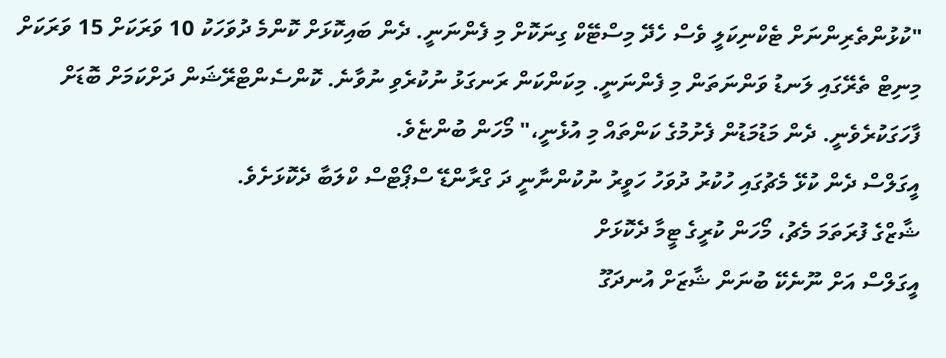"ކުޅުންތެރިންނަށް ޓެކްނިކަލީ ވެސް ހެދޭ މިސްޓޭކް ގިނަކޮށް މި ފެންނަނީ. ދެން ބައިކޮޅަށް ކޮންމެ ދުވަހަކު 10 ވަރަކަށް 15 ވަރަކަށް މިނިޓް ތެރޭގައި ލަނޑު ވަންނަތަން މި ފެންނަނީ. މިކަންކަން ރަނގަޅު ނުކުރެވި ނުވާނެ. ކޮންސެންޓްރޭޝަން ދަށްކަމަށް ބޮޑަށް ފާހަގަކުރެވެނީ. ދެން މަޑުމަޑުން ފެށުމުގެ ކަންތައް މި އުޅެނީ،" މޯހަން ބުންޏެވެ.
އީގަލްސް ދެން ކުޅޭ މެޗުގައި ހުކުރު ދުވަހު ހަވީރު ނުކުންނާނީ ދަ ގްރާންޑޭ ސްޕޯޓްސް ކްލަބާ ދެކޮޅަށެވެ.
ޝާޒްގެ ފުރަތަމަ މެޗު، މޯހަން ކުރީގެ ޓީމާ ދެކޮޅަށް
އީގަލްސް އަށް ނޫނެކޭ ބުނަން ޝާޒަށް އުނދަގޫ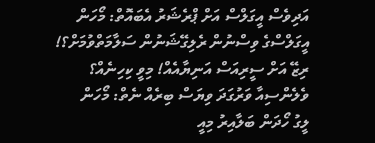އަދިވެސް އީގަލްސް އަށް ޕްރެޝަރު އެބައޮތް: މޯހަން
އީގަލްސްގެ ވިސްނުން ރެލިގޭޝަނުން ސަލާމަތްވުމަށް؟!
ރިޒޭ އަށް ސީރިއަސް އަނިޔާއެއް! މިވީ ކިހިނެއް؟
ވެލެންސިއާ ވަރުގަދަ ވިޔަސް ބިރެއް ނެތް: މޯހަން
ލީގު ހޯދަން ބަލާއިރު މިއީ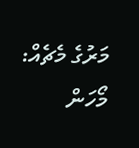މަރުގެ މެޗެއް: މޯހަން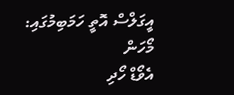އީގަލްސް އޮތީ ހަމަބިމުގައި: މޯހަން
އެވޯޑް ހޯދި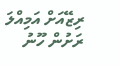ރިޒޭއަށް އަމިއްލަ ރަށުން ހޫނު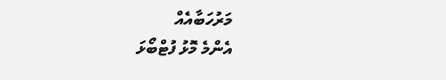މަރުހަބާއެއް
އެންމެ މޮޅު ފުޓްބޯޅަ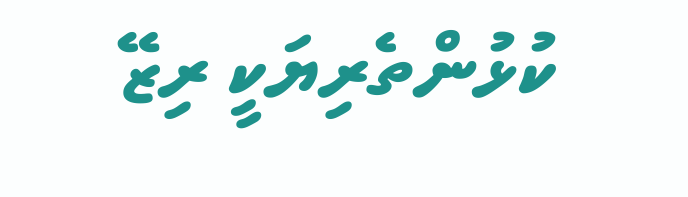ކުޅުންތެރިޔަކީ ރިޒޭ